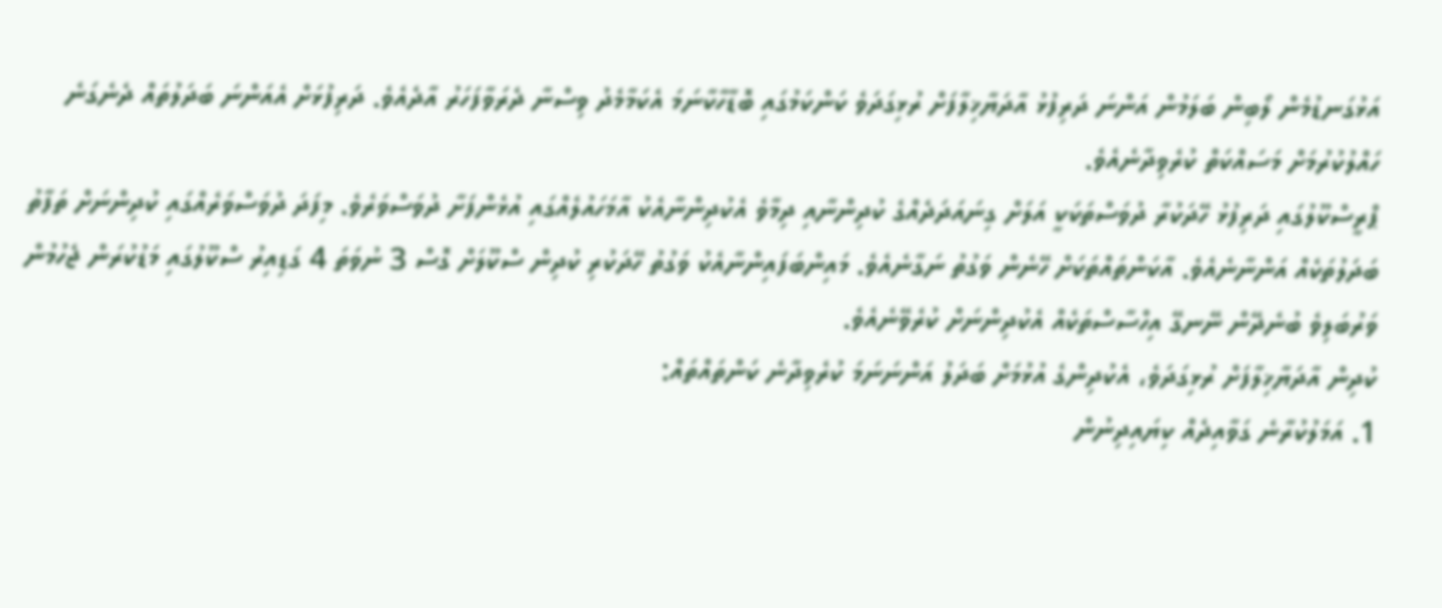އަޅުގަނޑުމެން ލޯބިން ބަލަމުން އަންނަ ދަރިފުޅު އާދަޔާޚިލާފަށް ރުޅިގަދަވެ ކަންކަމުގައި ބޮޑާހާކާނަމަ އެކަމާމެދު ވިސްނާ ދެރަވާފަހަރު އާދެއެވެ. ދަރިފުޅަށް އެއަންނަ ބަދަލުތައް ދެނެގަނެ ހައްލުކުރުމަށް މަސައްކަތް ކުރެވިދާނެއެވެ.
ޕްރީސްކޫލުގައި ދަރިފުޅު ހޭދަކުރާ ދުވަސްތަކަކީ އަލަށް ގިނައަދަދެއްގެ ކުދިންނާއި ދިމާވެ އެކުދިންނާއެކު އާމަހައުލެއްގައި އުޅެންފަށާ ދުވަސްވަރެވެ. މިފަދަ ދުވަސްވަރެއްގައި ކުދިންނަށް ތަފާތު ބަދަލުތަކެއް އަންނާނެއެވެ. އާކަންތައްތަކަށް ހޭނެން ވަގުތު ނަގާނެއެވެ. މައިންބަފައިންނާއެކު ވަގުތު ހޭދަކުރި ކުދިން ސްކޫލަށް ގޮސް 3 ނުވަތަ 4 ގަޑިއިރު ސްކޫލުގައި މަޑުކުރަން ޖެހުމުން ވަރުބަލިވެ ބުނެދޭން ނޭނގޭ އިހްސާސްތަކެއް އެކުދިންނަށް ކުރެވޭނެއެވެ.
ކުދިން އާދަޔާޚިލާފަށް ރުޅިގަދަވެ، އެކުދިންގެ އުޅުމަށް ބަދަލު އަންނަނަމަ ކުރެވިދާނެ ކަންތައްތައް:
1. އަމަލުކުރާނެ ގަވާއިދެއް ކިޔައިދިނުން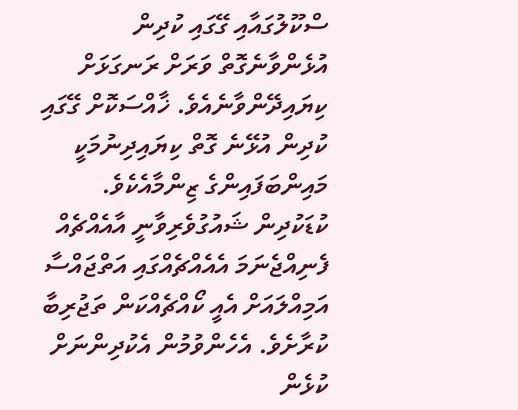ސްކޫލުގައާއި ގޭގައި ކުދިން އުޅެންވާނެގޮތް ވަރަށް ރަނގަޅަށް ކިޔައިދޭންވާނެއެވެ. ޚާއްސަކޮށް ގޭގައި ކުދިން އުޅޭނެ ގޮތް ކިޔައިދިނުމަކީ މައިންބަފައިންގެ ޒިންމާއެކެވެ. ކުޑަކުދިން ޝައުގުވެރިވާނީ އާއެއްޗެއް ފެނިއްޖެނަމަ އެއެއްޗެއްގައި އަތްޖައްސާ އަމިއްލައަށް އެއީ ކޯއްޗެއްކަން ތަޖުރިބާ ކުރާށެވެ. އެހެންވުމުން އެކުދިންނަށް ކުޅެން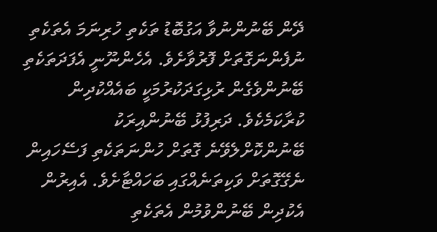ދޭން ބޭނުންނުވާ އަގުބޮޑު ތަކެތި ހުރިނަމަ އެތަކެތި ނުފެންނަގޮތަށް ފޮރުވާށެވެ. އެހެންނޫނީ އެފަދަތަކެތި ބޭނުންވެގެން ރުޅިގަދަކުރުމަކީ ބައެއްކުދިން ކުރާކަމެކެވެ. ދަރިފުޅު ބޭނުންއިރަކު ބޭނުންކޮށްލެވޭނެ ގޮތަށް ހުންނަތަކެތި ފަސޭހައިން ނެގޭގޮތަށް ވަކިތަނެއްގައި ބަހައްޓާށެވެ. އެއިރުން އެކުދިން ބޭނުންވުމުން އެތަކެތި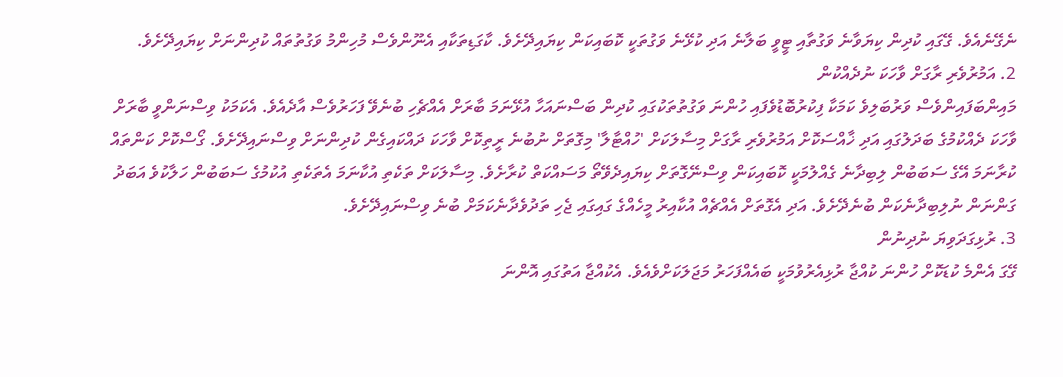ނެގޭނެއެވެ. ގޭގައި ކުދިން ކިޔަވާނެ ވަގުތާއި ޓީވީ ބަލާނެ އަދި ކުޅޭނެ ވަގުތަކީ ކޮބައިކަން ކިޔައިދޭށެވެ. ކާގަޑިތަކާއި އެނޫންވެސް މުހިންމު ވަގުތުތައް ކުދިންނަށް ކިޔައިދޭށެވެ.
2. އަމުރުވެރި ރާގަށް ވާހަކަ ނުދެއްކުން
މައިންބަފައިންވެސް ވަރުބަލިވެ ކަމަކާ ފިކުރުބޮޑުވެފައި ހުންނަ ވަގުތުތަކުގައި ކުދިން ބަސްނައަހާ އުޅޭނަމަ ބާރަށް އެއްޗެހި ބުނެވޭ ފަހަރުވެސް އާދެއެވެ. އެކަމަކު ވިސްނަންވީ ބާރަށް ވާހަކަ ދެއްކުމުގެ ބަދަލުގައި އަދި ޚާއްސަކޮށް އަމުރުވެރި ރާގަށް މިސާލަކަށް 'ހުއްޓާލާ' މިގޮތަށް ނުބުނެ ރީތިކޮށް ވާހަކަ ދައްކައިގެން ކުދިންނަށް ވިސްނައިދޭށެވެ. ގޯސްކޮށް ކަންތައް ކުރާނަމަ އޭގެ ސަބަބުން ލިބިދާނެ ގެއްލުމަކީ ކޮބައިކަން ވިސްނޭގޮތަށް ކިޔައިދެވޭތޯ މަސައްކަތް ކުރާށެވެ. މިސާލަކަށް ތަކެތި އުކާނަމަ އެތަކެތި އުކުމުގެ ސަބަބުން ހަލާކުވެ އަބަދު ގަންނަން ނުލިބިދާނެކަން ބުނެދޭށެވެ. އަދި އެގޮތަށް އެއްޗެއް އުކާއިރު މީހެއްގެ ގައިގައި ޖެހި ތަދުވެދާނެކަމަށް ބުނެ ވިސްނައިދޭށެވެ.
3. ރުޅިގަދަވިޔަ ނުދިނުން
ގޭގަ އެންމެ ކުޑަކޮށް ހުންނަ ކުއްޖާ ރުޅިއެރުވުމަކީ ބައެއްފަހަރު މަޖަލަކަށްވެއެވެ. އެކުއްޖާ އަތުގައި އޮންނަ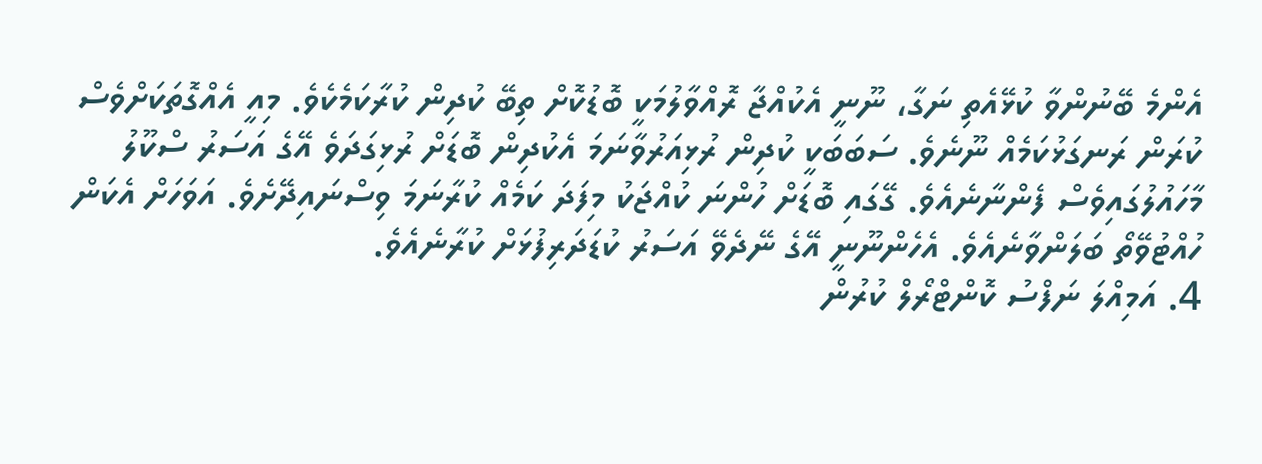އެންމެ ބޭނުންވާ ކުޅޭއެތި ނަގާ، ނޫނީ އެކުއްޖާ ރޮއްވާލުމަކީ ބޮޑުކޮށް ތިބޭ ކުދިން ކުރާކަމެކެވެ. މިއީ އެއްގޮތަކަށްވެސް ކުރަން ރަނގަޅުކަމެއް ނޫނެވެ. ސަބަބަކީ ކުދިން ރުޅިއަރުވާނަމަ އެކުދިން ބޮޑަށް ރުޅިގަދަވެ އޭގެ އަސަރު ސްކޫލު މާހައުލުގައިވެސް ފެންނާނެއެވެ. ގޭގައި ބޮޑަށް ހުންނަ ކުއްޖަކު މިފަދަ ކަމެއް ކުރާނަމަ ވިސްނައިދޭށެވެ. އަވަހަށް އެކަން ހުއްޓުވޭތޯ ބަލަންވާނެއެވެ. އެހެންނޫނީ އޭގެ ނޭދެވޭ އަސަރު ކުޑަދަރިފުޅަށް ކުރާނެއެވެ.
4. އަމިއްލަ ނަފްސު ކޮންޓްރޯލް ކުރުން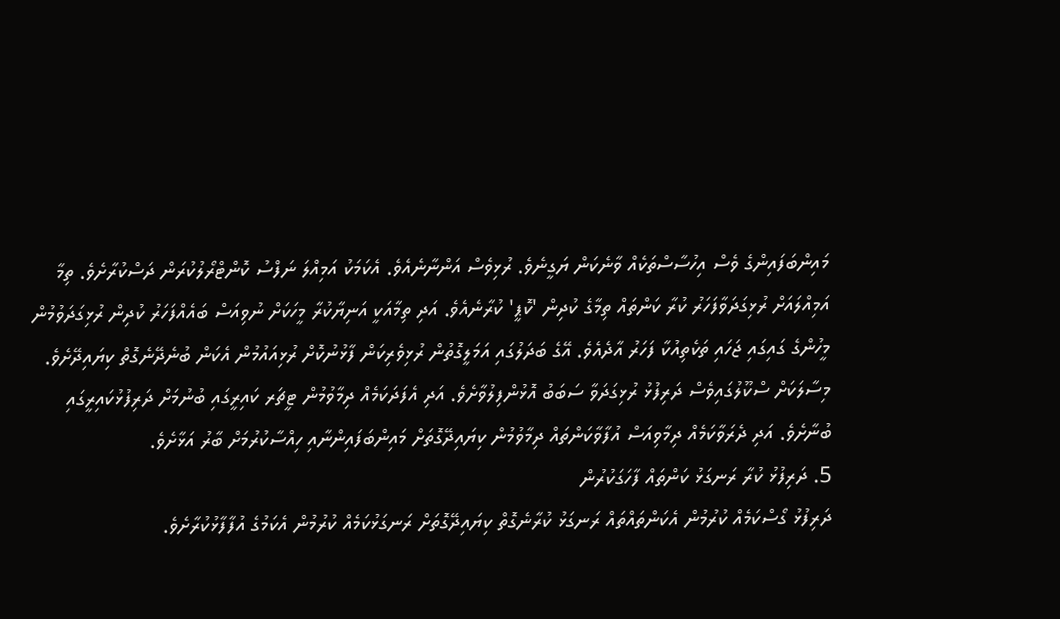މައިންބަފައިންގެ ވެސް އިހުސާސްތަކެއް ވާނެކަން ޔަގީނެވެ. ރުޅިވެސް އަންނާނެއެވެ. އެކަމަކު އަމިއްލަ ނަފްސު ކޮންޓްރޯލުކުރަން ދަސްކުރާށެވެ. ތިމާ އަމިއްލައަށް ރުޅިގަދަވާފަހަރު ކުރާ ކަންތައް ތިމާގެ ކުދިން 'ކޮޕީ' ކުރާނެއެވެ. އަދި ތިމާއަކީ އަނިޔާކުރާ މީހަކަށް ނުވިއަސް ބައެއްފަހަރު ކުދިން ރުޅިގަދަވުމުން މީހުންގެ ގައިގައި ޖަހައި ތަކެތިއުކާ ފަހަރު އާދެއެވެ. އޭގެ ބަދަލުގައި އަމަލީގޮތުން ރުޅިވެރިކަން ފާޅުނުކޮށް ރުޅިއައުމުން އެކަން ބުނެދޭނެގޮތް ކިޔައިދޭށެވެ. މިސާލަކަށް ސްކޫލުގައިވެސް ދަރިފުޅު ރުޅިގަދަވާ ސަބަބު އޮޅުންފިލުވާށެވެ. އަދި އެފަދަކަމެއް ދިމާވުމުން ޓީޗަރ ކައިރީގައި ބުނުމަށް ދަރިފުޅުކައިރީގައި ބުނާށެވެ. އަދި ދެރަވާކަމެއް ދިމާވިއަސް އުފާވާކަންތައް ދިމާވުމުން ކިޔައިދޭގޮތަށް މައިންބަފައިންނާއި ހިއްސާކުރުމަށް ބާރު އަޅާށެވެ.
5. ދަރިފުޅު ކުރާ ރަނގަޅު ކަންތައް ފާހަގަކުރުން
ދަރިފުޅު ގޯސްކަމެއް ކުރުމުން އެކަންތައްތައް ރަނގަޅު ކުރާނެގޮތް ކިޔައިދޭގޮތަށް ރަނގަޅުކަމެއް ކުރުމުން އެކަމުގެ އުފާފާޅުކުރާށެވެ.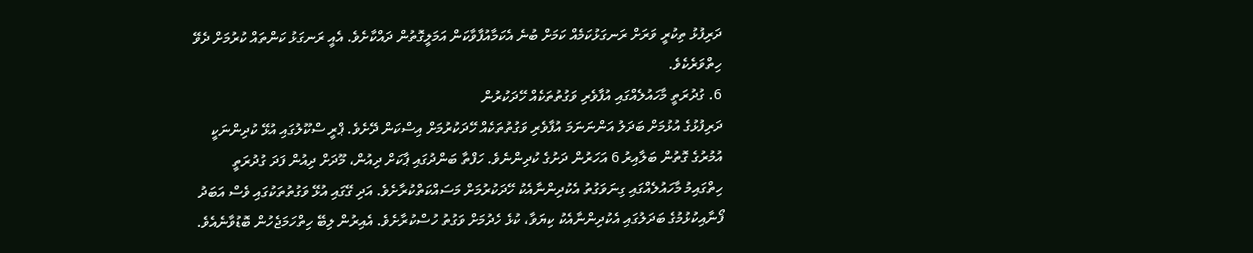ދަރިފުޅު ތިކުރީ ވަރަށް ރަނގަޅުކަމެއް ކަމަށް ބުނެ އެކަމާއުފާވާކަން އަމަލީގޮތުން ދައްކާށެވެ. އެއީ ރަނގަޅު ކަންތައް ކުރުމަށް ދެވޭ ހިތްވަރެކެވެ.
6. ގުދުރަތީ މާހައުލެއްގައި އުފާވެރި ވަގުތުތަކެއް ހޭދަކުރުން
ދަރިފުޅުގެ އުޅުމަށް ބަދަލު އަންނަނަމަ އުފާވެރި ވަގުތުތަކެއް ހޭދަކުރުމަށް އިސްކަން ދޭށެވެ. ޕްރީ ސްކޫލުގައި އުޅޭ ކުދިންނަކީ އުމުރުގެ ގޮތުން ބަލާއިރު 6 އަހަރުން ދަށުގެ ކުދިންނެވެ. ހަފްތާ ބަންދުގައި ޕާކަށް ދިއުން، މޫދަށް ދިއުން ފަދަ ގުދުރަތީ ހިތްގައިމު މާހައުލެއްގައި ގިނަވަގުތު އެކުދިންނާއެކު ހޭދަކުރުމަށް މަސައްކަތްކުރާށެވެ. އަދި ގޭގައި އުޅޭ ވަގުތުތަކުގައި ވެސް އަބަދު ފޯނާއިކުޅުމުގެ ބަދަލުގައި އެކުދިންނާއެކު ކިޔަވާ، ކުޅެ ހެދުމަށް ވަގުތު ހުސްކުރާށެވެ. އެއިރުން ލިބޭ ހިތްހަމަޖެހުން ބޮޑުވާނެއެވެ.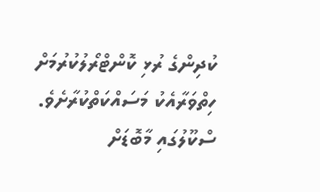ކުދިންގެ ރުޅި ކޮންޓްރޯލުކުރުމަށް ހިތްވަރާއެކު މަސައްކަތްކުރާށެވެ. ސްކޫލުގައި މާބޮޑަށް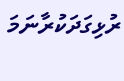ރުޅިގަދަކުރާނަމަ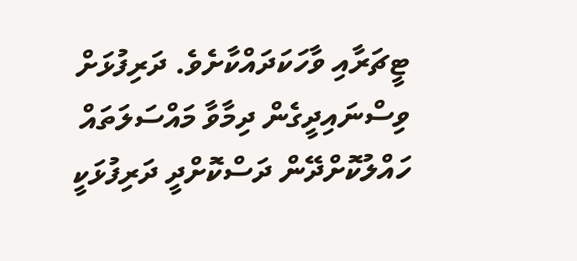ޓީޗަރާއި ވާހަކަދައްކާށެވެ. ދަރިފުޅަށް ވިސްނައިދީގެން ދިމާވާ މައްސަލަތައް ހައްލުކޮށްދޭން ދަސްކޮށްދީ ދަރިފުޅަކީ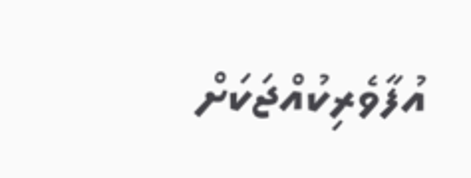އުފާވެރިކުއްޖަކަށް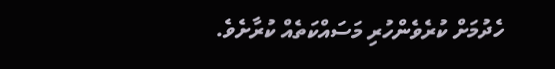ހެދުމަށް ކުރެވެންހުރި މަސައްކަތެއް ކުރާށެވެ.